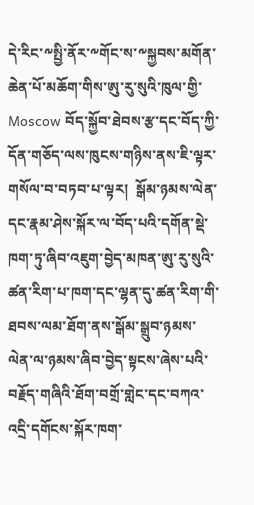དེ་རིང་༸སྤྱི་ནོར་༸གོང་ས་༸སྐྱབས་མགོན་ཆེན་པོ་མཆོག་གིས་ཨུ་རུ་སུའི་ཁུལ་གྱི་ Moscow བོད་སྐྱོབ་ཐེབས་རྩ་དང་བོད་ཀྱི་དོན་གཅོད་ལས་ཁུངས་གཉིས་ནས་ཇི་ལྟར་གསོལ་བ་བཏབ་པ་ལྟར།  སྒོམ་ཉམས་ལེན་དང་རྣམ་ཤེས་སྐོར་ལ་བོད་པའི་དགོན་སྡེ་ཁག་ཏུ་ཞིབ་འཇུག་བྱེད་མཁན་ཨུ་རུ་སུའི་ཚན་རིག་པ་ཁག་དང་ལྷན་དུ་ཚན་རིག་གི་ཐབས་ལམ་ཐོག་ནས་སྒོམ་སྒྲུབ་ཉམས་ལེན་ལ་ཉམས་ཞིབ་བྱེད་སྟངས་ཞེས་པའི་བརྗོད་གཞིའི་ཐོག་བགྲོ་གླེང་དང་བཀའ་འདྲི་དགོངས་སྐོར་ཁག་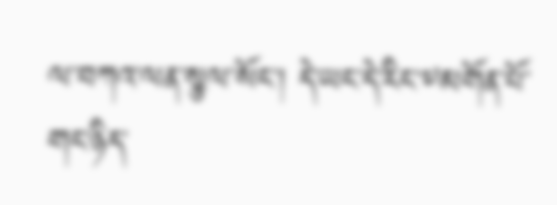ལ་བཀའ་ལན་སྩལ་སོང་། དེ་ཡང་དེ་རིང་༸མགོན་པོ་གང་ཉིད་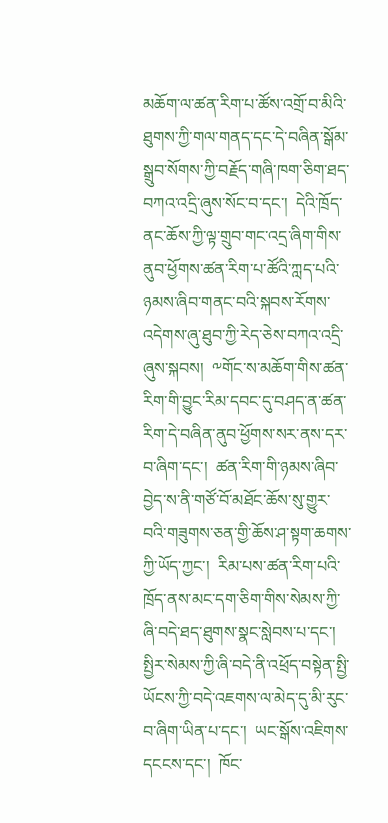མཆོག་ལ་ཚན་རིག་པ་ཚོས་འགྲོ་བ་མིའི་ཐུགས་ཀྱི་གལ་གནད་དང་དེ་བཞིན་སྒོམ་སྒྲུབ་སོགས་ཀྱི་བརྗོད་གཞི་ཁག་ཅིག་ཐད་བཀའ་འདྲི་ཞུས་སོང་བ་དང་།  དེའི་ཁྲོད་ནང་ཆོས་ཀྱི་ལྟ་གྲུབ་གང་འདྲ་ཞིག་གིས་ནུབ་ཕྱོགས་ཚན་རིག་པ་ཚོའི་ཀླད་པའི་ཉམས་ཞིབ་གནང་བའི་སྐབས་རོགས་འདེགས་ཞུ་ཐུབ་ཀྱི་རེད་ཅེས་བཀའ་འདྲི་ཞུས་སྐབས།  ༸གོང་ས་མཆོག་གིས་ཚན་རིག་གི་བྱུང་རིམ་དབང་དུ་བཤད་ན་ཚན་རིག་དེ་བཞིན་ནུབ་ཕྱོགས་སར་ནས་དར་བ་ཞིག་དང་།  ཚན་རིག་གི་ཉམས་ཞིབ་བྱེད་ས་ནི་གཙོ་བོ་མཐོང་ཆོས་སུ་གྱུར་བའི་གཟུགས་ཅན་གྱི་ཆོས་ཤ་སྟག་ཆགས་ཀྱི་ཡོད་ཀྱང་།  རིམ་པས་ཚན་རིག་པའི་ཁྲོད་ནས་མང་དག་ཅིག་གིས་སེམས་ཀྱི་ཞི་བདེ་ཐད་ཐུགས་སྣང་སླེབས་པ་དང་།  སྤྱིར་སེམས་ཀྱི་ཞི་བདེ་ནི་འཕྲོད་བསྟེན་སྤྱི་ཡོངས་ཀྱི་བདེ་འཇགས་ལ་མེད་དུ་མི་རུང་བ་ཞིག་ཡིན་པ་དང་།  ཡང་སྒོས་འཇིགས་དངངས་དང་།  ཁོང་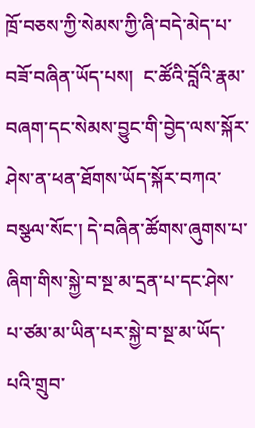ཁྲོ་བཅས་ཀྱི་སེམས་ཀྱི་ཞི་བདེ་མེད་པ་བཟོ་བཞིན་ཡོད་པས།  ང་ཚོའི་བློའི་རྣམ་བཞག་དང་སེམས་བྱུང་གི་བྱེད་ལས་སྐོར་ཤེས་ན་ཕན་ཐོགས་ཡོད་སྐོར་བཀའ་བསྩལ་སོང་། དེ་བཞིན་ཚོགས་ཞུགས་པ་ཞིག་གིས་སྐྱེ་བ་སྔ་མ་དྲན་པ་དང་ཤེས་པ་ཙམ་མ་ཡིན་པར་སྐྱེ་བ་སྔ་མ་ཡོད་པའི་གྲུབ་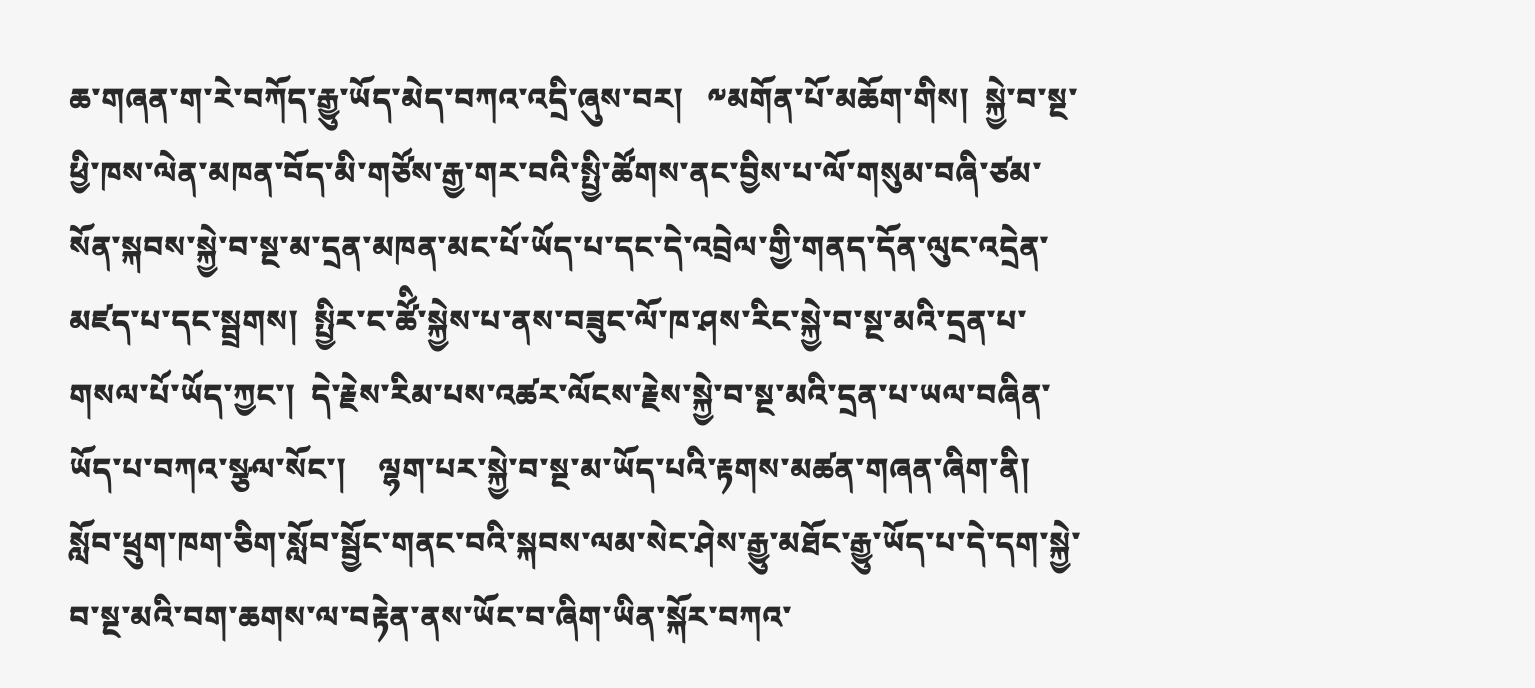ཆ་གཞན་ག་རེ་བཀོད་རྒྱུ་ཡོད་མེད་བཀའ་འདྲི་ཞུས་བར།   ༸མགོན་པོ་མཆོག་གིས།  སྐྱེ་བ་སྔ་ཕྱི་ཁས་ལེན་མཁན་བོད་མི་གཙོས་རྒྱ་གར་བའི་སྤྱི་ཚོགས་ནང་བྱིས་པ་ལོ་གསུམ་བཞི་ཙམ་སོན་སྐབས་སྐྱེ་བ་སྔ་མ་དྲན་མཁན་མང་པོ་ཡོད་པ་དང་དེ་འབྲེལ་གྱི་གནད་དོན་ལུང་འདྲེན་མཛད་པ་དང་སྦྲགས།  སྤྱིར་ང་ཚོི་སྐྱེས་པ་ནས་བཟུང་ལོ་ཁ་ཤས་རིང་སྐྱེ་བ་སྔ་མའི་དྲན་པ་གསལ་པོ་ཡོད་ཀྱང་།  དེ་རྗེས་རིམ་པས་འཚར་ལོངས་རྗེས་སྐྱེ་བ་སྔ་མའི་དྲན་པ་ཡལ་བཞིན་ཡོད་པ་བཀའ་སྩལ་སོང་།    ལྷག་པར་སྐྱེ་བ་སྔ་མ་ཡོད་པའི་རྟགས་མཚན་གཞན་ཞིག་ནི།  སློབ་ཕྲུག་ཁག་ཅིག་སློབ་སྦྱོང་གནང་བའི་སྐབས་ལམ་སེང་ཤེས་རྒྱུ་མཐོང་རྒྱུ་ཡོད་པ་དེ་དག་སྐྱེ་བ་སྔ་མའི་བག་ཆགས་ལ་བརྟེན་ནས་ཡོང་བ་ཞིག་ཡིན་སྐོར་བཀའ་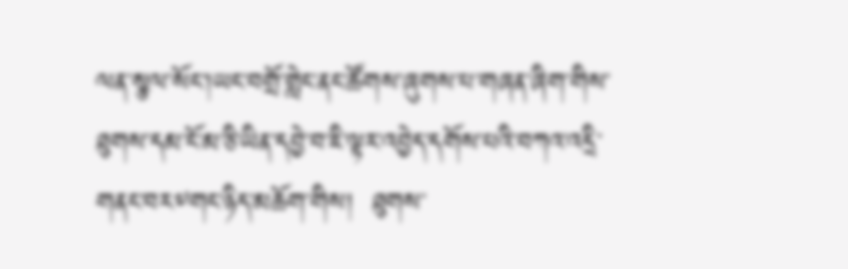ལན་སྩལ་སོང་།ཡང་བགྲོ་གླེང་ནང་ཚོགས་ཞུགས་པ་གཞན་ཞིག་གིས་ཐུགས་དམ་ངོ་མ་ཅི་ཡིན་དབྱེ་བ་ཇི་ལྟར་འབྱེད་དགོས་པའི་བཀའ་འདྲི་གནང་བར༸གང་ཉིད་མཆོག་གིས།  ཐུགས་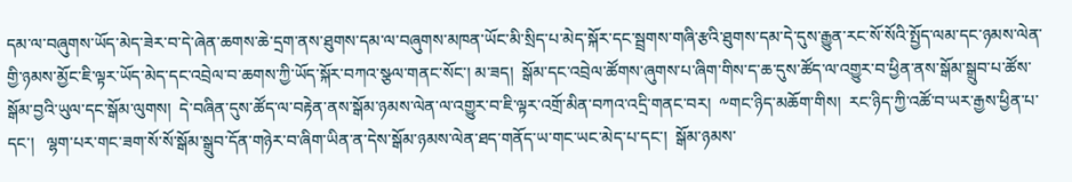དམ་ལ་བཞུགས་ཡོད་མེད་ཟེར་བ་དེ་ཞེན་ཆགས་ཆེ་དྲག་ནས་ཐུགས་དམ་ལ་བཞུགས་མཁན་ཡོང་མི་སྲིད་པ་མེད་སྐོར་དང་སྦྲགས་གཞི་རྩའི་ཐུགས་དམ་དེ་དུས་རྒྱུན་རང་སོ་སོའི་སྤྱོད་ལམ་དང་ཉམས་ལེན་གྱི་ཉམས་མྱོང་ཇི་ལྟར་ཡོད་མེད་དང་འབྲེལ་བ་ཆགས་ཀྱི་ཡོད་སྐོར་བཀའ་སྩལ་གནང་སོང་། མ་ཟད།  སྒོམ་དང་འབྲེལ་ཚོགས་ཞུགས་པ་ཞིག་གིས་ད་ཆ་དུས་ཚོད་ལ་འགྱུར་བ་ཕྱིན་ནས་སྒོམ་སྒྲུབ་པ་ཚོས་སྒོམ་བྱའི་ཡུལ་དང་སྒོམ་ལུགས།  དེ་བཞིན་དུས་ཚོད་ལ་བརྟེན་ནས་སྒོམ་ཉམས་ལེན་ལ་འགྱུར་བ་ཇི་ལྟར་འགྲོ་མིན་བཀའ་འདྲི་གནང་བར།  ༸གང་ཉིད་མཆོག་གིས།  རང་ཉིད་ཀྱི་འཚོ་བ་ཡར་རྒྱས་ཕྱིན་པ་དང་།   ལྷག་པར་གང་ཟག་སོ་སོ་སྒོམ་སྒྲུབ་དོན་གཉེར་བ་ཞིག་ཡིན་ན་དེས་སྒོམ་ཉམས་ལེན་ཐད་གནོད་ཡ་གང་ཡང་མེད་པ་དང་།  སྒོམ་ཉམས་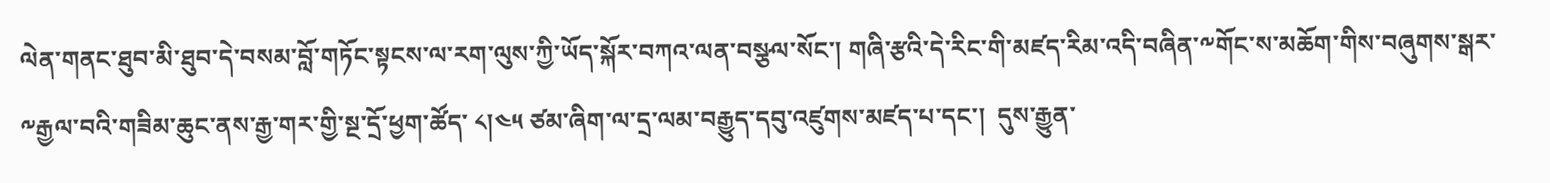ལེན་གནང་ཐུབ་མི་ཐུབ་དེ་བསམ་བློ་གཏོང་སྟངས་ལ་རག་ལུས་ཀྱི་ཡོད་སྐོར་བཀའ་ལན་བསྩལ་སོང་། གཞི་རྩའི་དེ་རིང་གི་མཛད་རིམ་འདི་བཞིན་༸གོང་ས་མཆོག་གིས་བཞུགས་སྒར་༸རྒྱལ་བའི་གཟིམ་ཆུང་ནས་རྒྱ་གར་གྱི་སྔ་དྲོ་ཕྱག་ཚོད་ ༨།༤༥ ཙམ་ཞིག་ལ་དྲ་ལམ་བརྒྱུད་དབུ་འཛུགས་མཛད་པ་དང་།  དུས་རྒྱུན་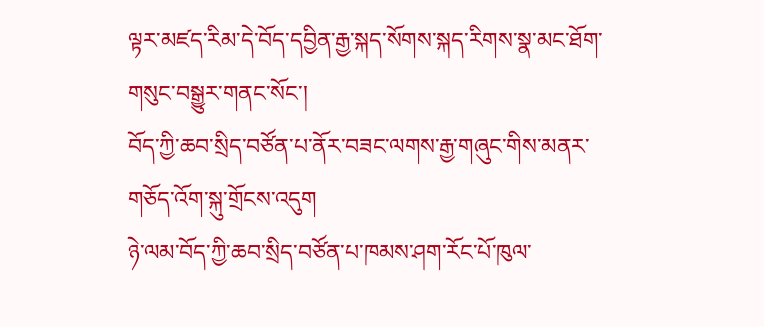ལྟར་མཛད་རིམ་དེ་བོད་དབྱིན་རྒྱ་སྐད་སོགས་སྐད་རིགས་སྣ་མང་ཐོག་གསུང་བསྒྱུར་གནང་སོང་།
བོད་ཀྱི་ཆབ་སྲིད་བཙོན་པ་ནོར་བཟང་ལགས་རྒྱ་གཞུང་གིས་མནར་གཅོད་འོག་སྐུ་གྲོངས་འདུག
ཉེ་ལམ་བོད་ཀྱི་ཆབ་སྲིད་བཙོན་པ་ཁམས་ཤག་རོང་པོ་ཁུལ་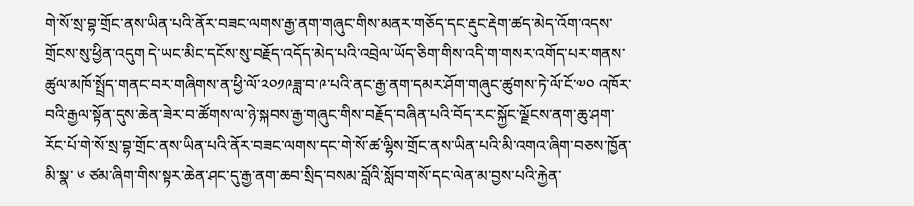གེ་སོ་སྲ་བྷ་གྲོང་ནས་ཡིན་པའི་ནོར་བཟང་ལགས་རྒྱ་ནག་གཞུང་གིས་མནར་གཅོད་དང་རྡུང་རྡེག་ཚད་མེད་འོག་འདས་གྲོངས་སུ་ཕྱིན་འདུག དེ་ཡང་མིང་དངོས་སུ་བརྗོད་འདོད་མེད་པའི་འབྲེལ་ཡོད་ཅིག་གིས་འདི་ག་གསར་འགོད་པར་གནས་ཚུལ་མཁོ་སྤྲོད་གནང་བར་གཞིགས་ན་ཕྱི་ལོ་༢༠༡༩ཟླ་བ་༩་པའི་ནང་རྒྱ་ནག་དམར་ཤོག་གཞུང་ཚུགས་ཏེ་ལོ་ངོ་༧༠ འཁོར་བའི་རྒྱལ་སྟོན་དུས་ཆེན་ཟེར་བ་ཚོགས་ལ་ཉེ་སྐབས་རྒྱ་གཞུང་གིས་བརྗོད་བཞིན་པའི་བོད་རང་སྐྱོང་ལྗོངས་ནག་ཆུ་ཤག་རོང་པོ་གེ་སོ་སྲ་བྷ་གྲོང་ནས་ཡིན་པའི་ནོར་བཟང་ལགས་དང་གེ་སོ་ཚ་ལྷིས་གྲོང་ནས་ཡིན་པའི་མི་འགའ་ཞིག་བཅས་ཁྱོན་མི་སྣ་ ༦ ཙམ་ཞིག་གིས་སྟར་ཆེན་ཤང་དུ་རྒྱ་ནག་ཆབ་སྲིད་བསམ་བློའི་སློབ་གསོ་དང་ལེན་མ་བྱས་པའི་རྐྱེན་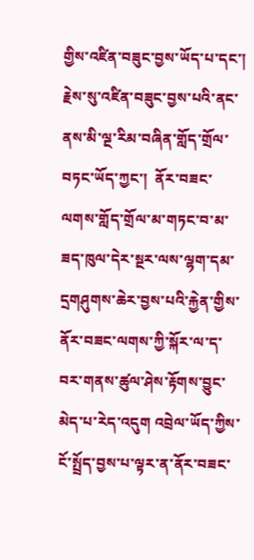གྱིས་འཛིན་བཟུང་བྱས་ཡོད་པ་དང་། རྗེས་སུ་འཛིན་བཟུང་བྱས་པའི་ནང་ནས་མི་ལྔ་རིམ་བཞིན་གློད་གྲོལ་བཏང་ཡོད་ཀྱང་།  ནོར་བཟང་ལགས་གློད་གྲོལ་མ་གཏང་བ་མ་ཟད་ཁུལ་དེར་སྔར་ལས་ལྷག་དམ་དྲགཤུགས་ཆེར་བྱས་པའི་རྐྱེན་གྱིས་ནོར་བཟང་ལགས་ཀྱི་སྐོར་ལ་ད་བར་གནས་ཚུལ་ཤེས་རྟོགས་བྱུང་མེད་པ་རེད་འདུག འབྲེལ་ཡོད་ཀྱིས་ངོ་སྤྲོད་བྱས་པ་ལྟར་ན་ནོར་བཟང་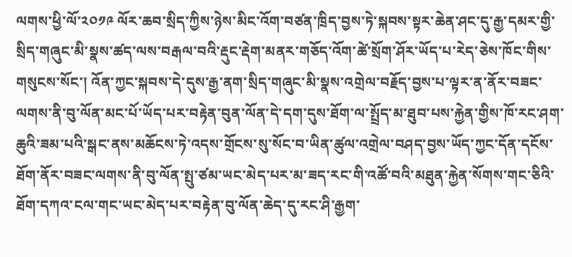ལགས་ཕྱི་ལོ་༢༠༡༩ ལོར་ཆབ་སྲིད་ཀྱིས་ཉེས་མིང་འོག་བཙན་ཁྲིད་བྱས་ཏེ་སྐབས་སྟར་ཆེན་ཤང་དུ་རྒྱ་དམར་གྱི་སྲིད་གཞུང་མི་སྣས་ཚད་ལས་བརྒལ་བའི་རྡུང་རྡེག་མནར་གཅོད་འོག་ཚེ་སྲོག་ཤོར་ཡོད་པ་རེད་ཅེས་ཁོང་གིས་གསུངས་སོང་། འོན་ཀྱང་སྐབས་དེ་དུས་རྒྱ་ནག་སྲིད་གཞུང་མི་སྣས་འགྲེལ་བརྗོད་བྱས་པ་ལྟར་ན་ནོར་བཟང་ལགས་ནི་བུ་ལོན་མང་པོ་ཡོད་པར་བརྟེན་བུན་ལོན་དེ་དག་དུས་ཐོག་ལ་སྤྲོད་མ་ཐུབ་པས་རྐྱེན་གྱིས་ཁོ་རང་ཤག་ཆུའི་ཟམ་པའི་སྒང་ནས་མཆོངས་ཏེ་འདས་གྲོངས་སུ་སོང་བ་ཡིན་ཚུལ་འགྲེལ་བཤད་བྱས་ཡོད་ཀྱང་དོན་དངོས་ཐོག་ནོར་བཟང་ལགས་ནི་བུ་ལོན་སྤུ་ཙམ་ཡང་མེད་པར་མ་ཟད་རང་གི་འཚོ་བའི་མཐུན་རྐྱེན་སོགས་གང་ཅིའི་ཐོག་དཀའ་ངལ་གང་ཡང་མེད་པར་བརྟེན་བུ་ལོན་ཆེད་དུ་རང་ཤི་རྒྱག་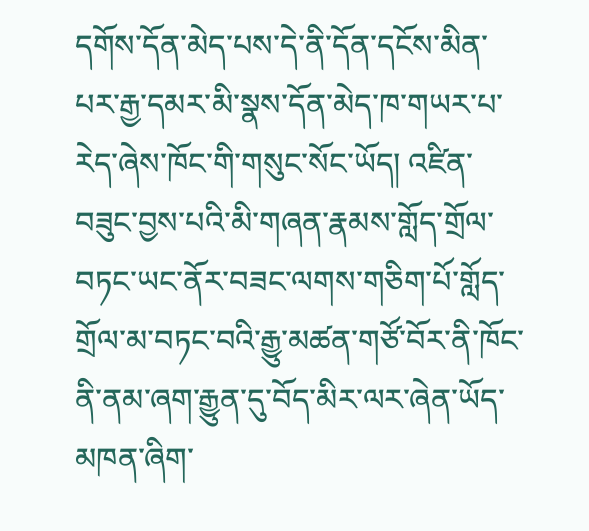དགོས་དོན་མེད་པས་དེ་ནི་དོན་དངོས་མིན་པར་རྒྱ་དམར་མི་སྣས་དོན་མེད་ཁ་གཡར་པ་རེད་ཞེས་ཁོང་གི་གསུང་སོང་ཡོད། འཛིན་བཟུང་བྱས་པའི་མི་གཞན་རྣམས་གློད་གྲོལ་བཏང་ཡང་ནོར་བཟང་ལགས་གཅིག་པོ་གློད་གྲོལ་མ་བཏང་བའི་རྒྱུ་མཚན་གཙོ་བོར་ནི་ཁོང་ནི་ནམ་ཞག་རྒྱུན་དུ་བོད་མིར་ལར་ཞེན་ཡོད་མཁན་ཞིག་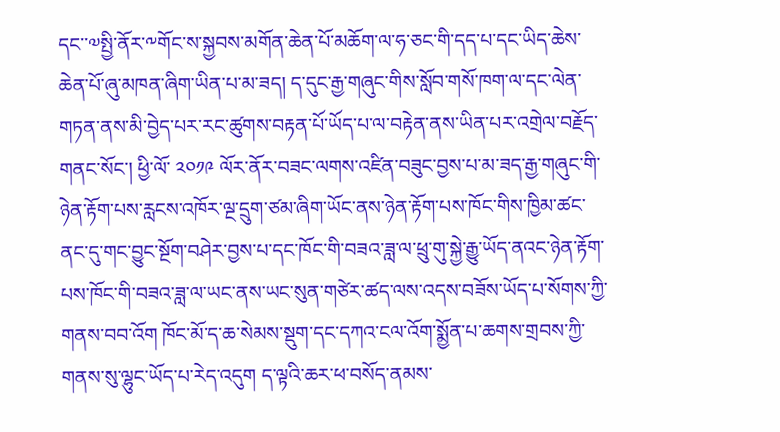དང་་༧སྤྱི་ནོར་༸གོང་ས་སྐྱབས་མགོན་ཆེན་པོ་མཆོག་ལ་ཧ་ཅང་གི་དད་པ་དང་ཡིད་ཆེས་ཆེན་པོ་ཞུ་མཁན་ཞིག་ཡིན་པ་མ་ཟད། ད་དུང་རྒྱ་གཞུང་གིས་སློབ་གསོ་ཁག་ལ་དང་ལེན་གཏན་ནས་མི་བྱེད་པར་རང་ཚུགས་བརྟན་པོ་ཡོད་པ་ལ་བརྟེན་ནས་ཡིན་པར་འགྲེལ་བརྗོད་གནང་སོང་། ཕྱི་ལོ་ ༢༠༡༩ ལོར་ནོར་བཟང་ལགས་འཛིན་བཟུང་བྱས་པ་མ་ཟད་རྒྱ་གཞུང་གི་ཉེན་རྟོག་པས་རླངས་འཁོར་ལྔ་དྲུག་ཙམ་ཞིག་ཡོང་ནས་ཉེན་རྟོག་པས་ཁོང་གིས་ཁྱིམ་ཚང་ནང་དུ་གང་བྱུང་སྔོག་བཤེར་བྱས་པ་དང་ཁོང་གི་བཟའ་ཟླ་ལ་ཕྲུ་གུ་སྐྱེ་རྒྱུ་ཡོད་ནའང་ཉེན་རྟོག་པས་ཁོང་གི་བཟའ་ཟླ་ལ་ཡང་ནས་ཡང་སུན་གཙེར་ཚད་ལས་འདས་བཟོས་ཡོད་པ་སོགས་ཀྱི་གནས་བབ་འོག ཁོང་མོ་ད་ཆ་སེམས་སྡུག་དང་དཀའ་ངལ་འོག་སྨྱོན་པ་ཆགས་གྲབས་ཀྱི་གནས་སུ་ལྷུང་ཡོད་པ་རེད་འདུག ད་ལྟའི་ཆར་ཕ་བསོད་ནམས་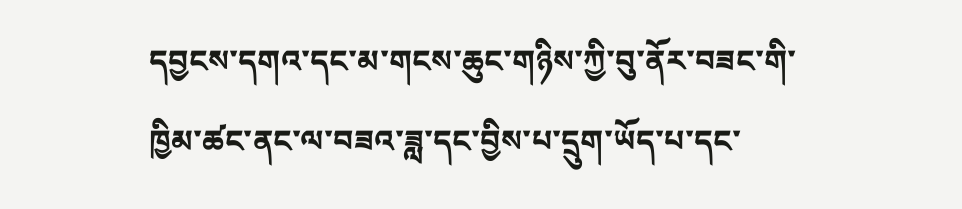དབྱངས་དགའ་དང་མ་གངས་ཆུང་གཉིས་ཀྱི་བུ་ནོར་བཟང་གི་ཁྱིམ་ཚང་ནང་ལ་བཟའ་ཟླ་དང་བྱིས་པ་དྲུག་ཡོད་པ་དང་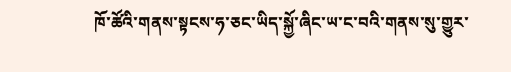ཁོ་ཚོའི་གནས་སྟངས་ཧ་ཅང་ཡིད་སྐྱོ་ཞིང་ཡ་ང་བའི་གནས་སུ་གྱུར་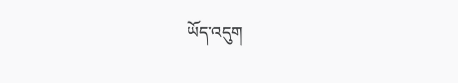ཡོད་འདུག